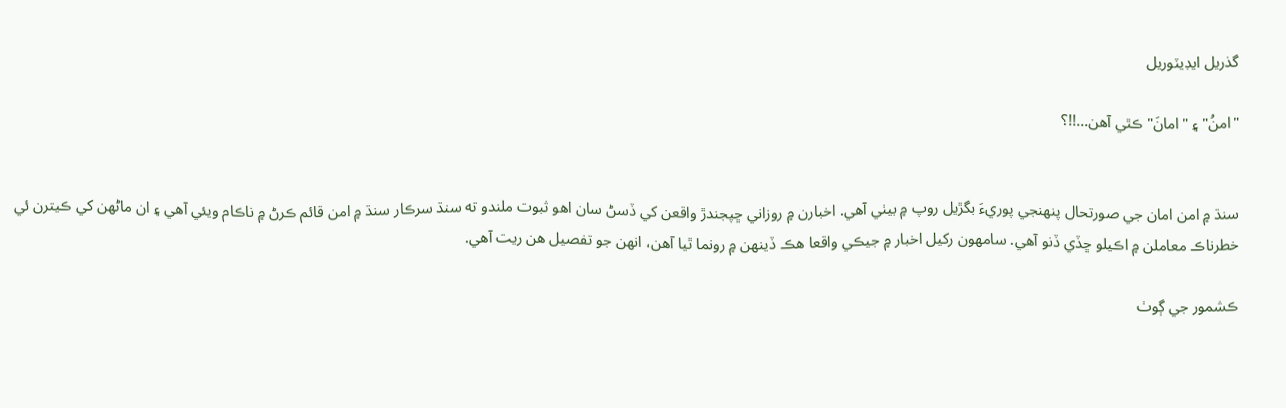گذريل ايڊيٽوريل

"امنُ" ۽ "امانَ" ڪٿي آهن...!!؟


سنڌ ۾ امن امان جي صورتحال پنهنجي پوريءَ بگڙيل روپ ۾ بيٺي آهي. اخبارن ۾ روزاني ڇپجندڙ واقعن کي ڏسڻ سان اهو ثبوت ملندو ته سنڌ سرڪار سنڌ ۾ امن قائم ڪرڻ ۾ ناڪام ويئي آهي ۽ ان ماڻهن کي ڪيترن ئي خطرناڪ معاملن ۾ اڪيلو ڇڏي ڏنو آهي. سامهون رکيل اخبار ۾ جيڪي واقعا هڪ ڏينهن ۾ رونما ٿيا آهن، انهن جو تفصيل هن ريت آهي.

ڪشمور جي ڳوٺ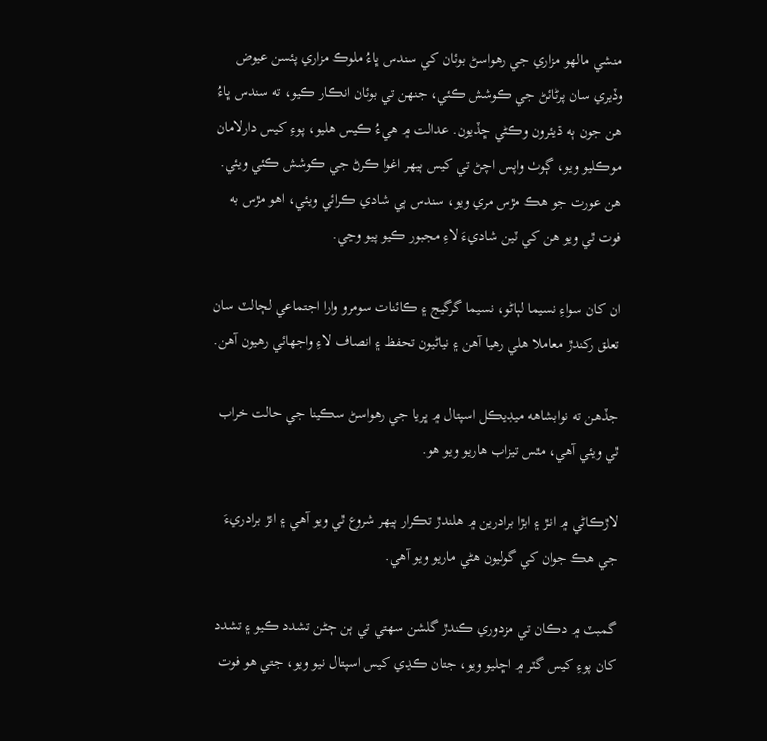منشي مالهو مزاري جي رهواسڻ بوئان کي سندس ڀاءُ ملوڪ مزاري پئسن عيوض وڏيري سان پرڻائڻ جي ڪوشش ڪئي، جنهن تي بوئان انڪار ڪيو، ته سندس ڀاءُ هن جون ٻه ڌيئرون وڪڻي ڇڏيون. عدالت ۾ هيءُ ڪيس هليو، پوءِ کيس دارلامان موڪليو ويو، ڳوٺ واپس اچڻ تي کيس ٻيهر اغوا ڪرڻ جي ڪوشش ڪئي ويئي. هن عورت جو هڪ مڙس مري ويو، سندس ٻي شادي ڪرائي ويئي، اهو مڙس به فوت ٿي ويو هن کي ٽين شاديءَ لاءِ مجبور ڪيو پيو وڃي.

ان کان سواءِ نسيما لٻاڻو، نسيما گرگيج ۽ ڪائنات سومرو وارا اجتماعي لڄالٽ سان تعلق رکندڙ معاملا هلي رهيا آهن ۽ نياڻيون تحفظ ۽ انصاف لاءِ واجهائي رهيون آهن.

جڏهن ته نوابشاهه ميڊيڪل اسپتال ۾ ڀريا جي رهواسڻ سڪينا جي حالت خراب ٿي ويئي آهي، مٿس تيزاب هاريو ويو هو.

لاڙڪاڻي ۾ انـڙ ۽ ابڙا برادرين ۾ هلندڙ تڪرار ٻيهر شروع ٿي ويو آهي ۽ انڙ برادريءَ جي هڪ جوان کي گوليون هڻي ماريو ويو آهي.

گمبٽ ۾ دڪان تي مزدوري ڪندڙ گلشن سهتي تي ٻن ڄڻن تشدد ڪيو ۽ تشدد کان پوءِ کيس گٽر ۾ اڇليو ويو، جتان ڪڍي کيس اسپتال نيو ويو، جتي هو فوت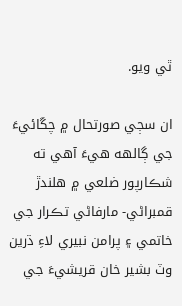ٿي ويو.

ان سڄي صورتحال ۾ چڱائيءَ جي ڳالهه هيءَ آهي ته شڪارپور ضلعي ۾ هلندڙ قمبراڻي- مارفاڻي تڪرار جي خاتمي ۽ پرامن نبيري لاءِ ڌرين وٽ بشير خان قريشيءَ جي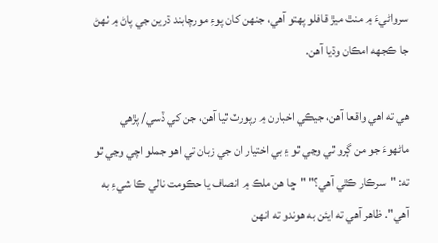سرواڻيءَ ۾ منٿ ميڙ قافلو پهتو آهي، جنهن کان پوءِ مورچابند ڌرين جي پاڻ ۾ ٺهڻ جا ڪجهه امڪان وڌيا آهن.

هي ته اهي واقعا آهن، جيڪي اخبارن ۾ رپورٽ ٿيا آهن، جن کي ڏسي/ پڙهي ماڻهوءَ جو من ڳرو ٿي وڃي ٿو ۽ بي اختيار ان جي زبان تي اهو جملو اچي وڃي ٿو ته: "سرڪار ڪٿي آهي؟" "ڇا هن ملڪ ۾ انصاف يا حڪومت نالي ڪا شيءِ به آهي". ظاهر آهي ته ايئن به هوندو ته انهن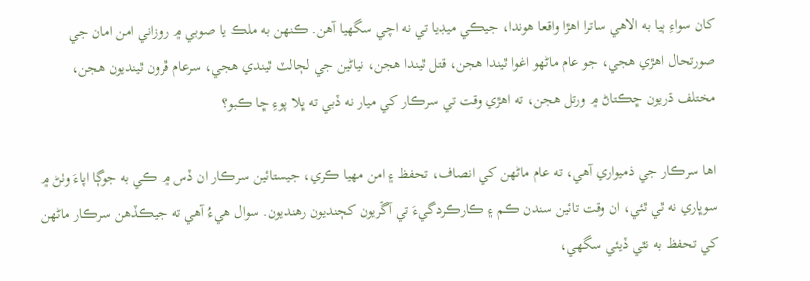کان سواءِ ٻيا به الاهي ساترا اهڙا واقعا هوندا، جيڪي ميڊيا تي نه اچي سگهيا آهن. ڪنهن به ملڪ يا صوبي ۾ روزاني امن امان جي صورتحال اهڙي هجي، جو عام ماڻهو اغوا ٿيندا هجن، قتل ٿيندا هجن، نياڻين جي لڄالٽ ٿيندي هجي، سرعام ڦرون ٿينديون هجن، مختلف ڌريون ڇڪتاڻ ۾ ورتل هجن، ته اهڙي وقت تي سرڪار کي ميار نه ڏبي ته ڀلا پوءِ ڇا ڪبو؟

اها سرڪار جي ذميواري آهي، ته عام ماڻهن کي انصاف، تحفظ ۽ امن مهيا ڪري، جيستائين سرڪار ان ڏس ۾ ڪي به جوڳا اپاءَ وٺڻ ۾ سوڀاري نه ٿي ٿئي، ان وقت تائين سندن ڪم ۽ ڪارڪردگيءَ تي آڱريون کڄنديون رهنديون. سوال هيءُ آهي ته جيڪڏهن سرڪار ماڻهن کي تحفظ به نٿي ڏيئي سگهي،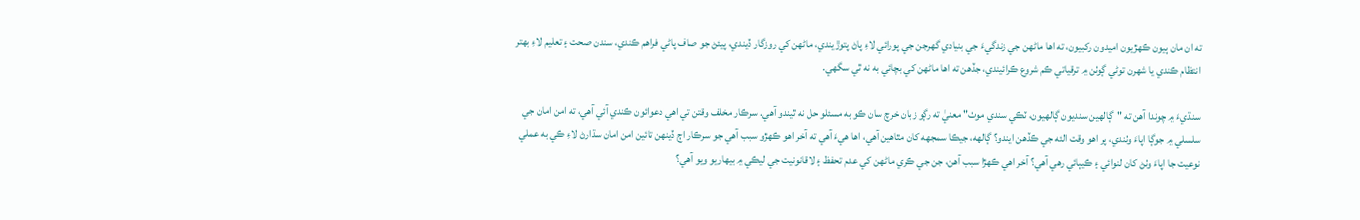ته ان مان ٻيون ڪهڙيون اميدون رکبيون، ته اها ماڻهن جي زندگيءَ جي بنيادي گهرجن جي پورائي لاءِ پاڻ پتوڙيندي، ماڻهن کي روزگار ڏيندي، پيئڻ جو صاف پاڻي فراهم ڪندي، سندن صحت ۽ تعليم لاءِ بهتر انتظام ڪندي يا شهرن توڻي ڳوٺن ۾ ترقياتي ڪم شروع ڪرائيندي، جڏهن ته اها ماڻهن کي بچائي به نه ٿي سگهي.

سنڌيءَ ۾ چوندا آهن ته "ڳالهين سنديون ڳالهيون، ٽڪي سندي موٺ" معنيٰ ته رڳو زبان خرچ سان ڪو به مسئلو حل نه ٿيندو آهي. سرڪار مخلف وقتن تي اهي دعوائون ڪندي آئي آهي، ته امن امان جي سلسلي ۾ جوڳا اپاءَ وٺندي، پر اهو وقت الئه جي ڪڏهن ايندو؟ ڳالهه، جيڪا سمجهه کان مٿاهين آهي، اها هيءَ آهي ته آخر اهو ڪهڙو سبب آهي جو سرڪار اڄ ڏينهن تائين امن امان سڌارڻ لاءِ ڪي به عملي نوعيت جا اپاءَ وٺڻ کان لنوائي ۽ ڪيٻائي رهي آهي؟ آخر اهي ڪهڙا سبب آهن، جن جي ڪري ماڻهن کي عدم تحفظ ۽ لاقانونيت جي ليڪي ۾ بيهاريو ويو آهي؟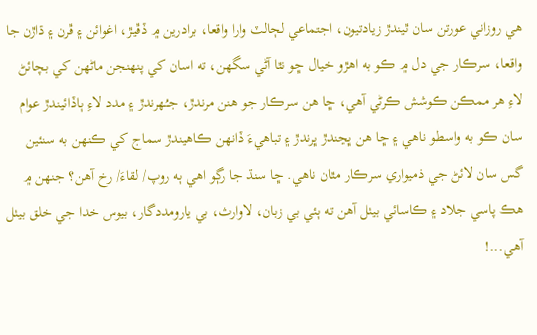هي روزاني عورتن سان ٿيندڙ زيادتيون، اجتماعي لڄالٽ وارا واقعا، برادرين ۾ ڏڦيـڙ، اغوائن ۽ ڦرن ۽ ڌاڙن جا واقعا، سرڪار جي دل ۾ ڪو به اهڙو خيال ڇو نٿا آڻي سگهن، ته اسان کي پنهنجن ماڻهن کي بچائڻ لاءِ هر ممڪن ڪوشش ڪرڻي آهي، ڇا هن سرڪار جو هنن مرندڙ، جـُـهرندڙ ۽ مدد لاءِ ٻاڏائيندڙ عوام سان ڪو به واسطو ناهي ۽ ڇا هن ڀڃندڙ ڀرندڙ ۽ تباهيءَ ڏانهن ڪاهيندڙ سماج کي ڪنهن به سنئين گس سان لائڻ جي ذميواري سرڪار مٿان ناهي. ڇا سنڌ جا رڳو اهي ٻه روپ/ لقاءَ/ رخ آهن؟ جنهن ۾ هڪ پاسي جلاد ۽ ڪاسائي بيٺل آهن ته ٻئي بي زبان، لاوارث، بي يارومددگار، بيوس خدا جي خلق بيٺل آهي...!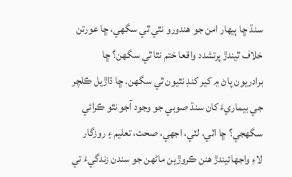سنڌ ڇا ٻيهار امن جو هندورو نٿي ٿي سگهي، ڇا عورتن خلاف ٿيندڙ پرتشدد واقعا ختم نٿا ٿي سگهن؟ ڇا برادريون پاڻ ۾ کير کنڊ نٿيون ٿي سگهن. ڇا ڌاڙيل ڪلچر جي بيماريءَ کان سنڌ صوبي جو وجود آجو نٿو ڪرائي سگهجي؟ ڇا اٽي، لٽي، اجهي، صحت، تعليم ۽ روزگار لاءِ واجهائيندڙ هنن ڪروڙين ماڻهن جو سندن زندگيءَ تي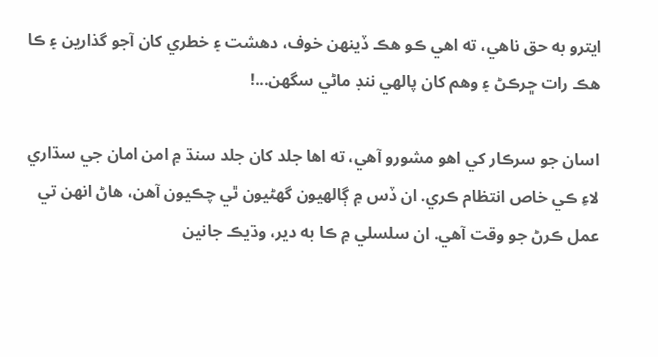ايترو به حق ناهي، ته اهي ڪو هڪ ڏينهن خوف، دهشت ۽ خطري کان آجو گذارين ۽ ڪا هڪ رات ڇرڪڻ ۽ وهم کان پالهي ننڊ ماڻي سگهن...!

اسان جو سرڪار کي اهو مشورو آهي، ته اها جلد کان جلد سنڌ ۾ امن امان جي سڌاري لاءِ ڪي خاص انتظام ڪري. ان ڏس ۾ ڳالهيون گهڻيون ٿي چڪيون آهن، هاڻ انهن تي عمل ڪرڻ جو وقت آهي. ان سلسلي ۾ ڪا به دير، وڌيڪ جانين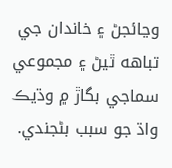وڃائجڻ ۽ خاندان جي تباهه ٿيڻ ۽ مجموعي سماجي بگاڙ ۾ وڌيڪ واڌ جو سبب بڻجندي.